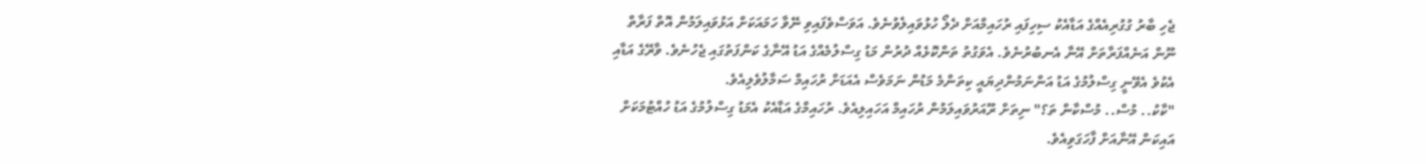ޖެހި ބާރު ގުގުރިއެއްގެ އަޑާއެކު ސިހިފައި ރުހައިމްއަށް ދެލޯ ހުޅުވައިލެވުނެވެ. އަވަސްވެފައިވި ނޭވާ ހަމައަކަށް އަޅުވައިލަމުން އޮތް ފަރާތް ނޫން އަނެއްފަރާތަށް އޭނާ އެނބުރުނެވެ. އެވަގުތު ތަންކޮޅެއް ދުރުން މަޑު ގިސްލުމެއްގެ އަޑު އޭނާގެ ކަންފަތުގައި ޖެހުނެވެ. ވާރޭގެ އަޑާއި އެކުވެ އެވޭނީ ގިސްލުމުގެ އަޑު އަންނަމުންދިޔައީ ކިތަންމެ މަޑުން ނަމަވެސް އެއަޑަށް ރުހައިމް ސަމާލުވެލިއެވެ.
"ކާކު.. މުސް.. މުސްކާން ތަ؟" ނިތަށް ރޫއަރުވައިލަމުން ރުހައިމް އަހައިލިއެވެ. ރުހައިމްގެ އަޑާއެކު އެމަޑު ގިސްލުމުގެ އަޑު ހުއްޓުމަކަށް އައިކަން އޭނާއަށް ފާހަގަވިއެވެ.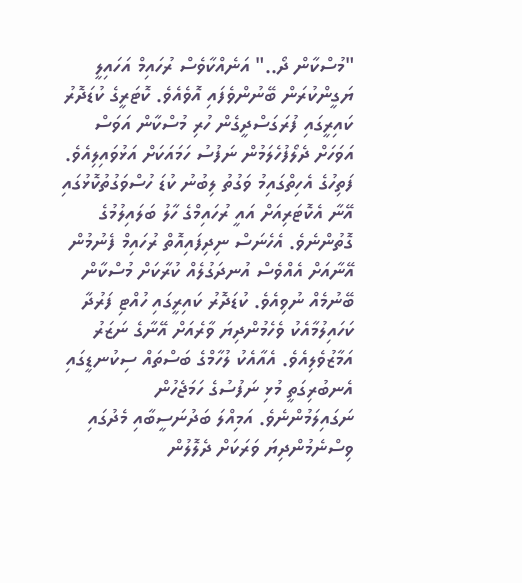"މުސްކާން ދޯ.." އަނެއްކާވެސް ރުހައިމް އަހައިލީ ޔަގީންކުރަން ބޭނުންވެފައި އޮވެއެވެ. ކޮޓަރީގެ ކުޑަދޮރު ކައިރީގައި ފުރަގަސްދީގެން ހުރި މުސްކާން އަވަސް އަވަހަށް ދެލޯފުހެލަމުން ނަފުސު ހަމައަކަށް އަޅުވައިލިއެވެ. ފަތިހުގެ އެހިތްގައިމު ވަގުތު ލިބުނު ކުޑަ ހުސްވަގުތުކޮޅުގައި އޭނާ އެކޮޓަރިއަށް އައީ ރުހައިމްގެ ހާލު ބަލައިލުމުގެ ގޮތުންނެވެ. އެހެނަސް ނިދިފައިއޮތް ރުހައިމް ފެނުމުން އޭނާއަށް އެއްވެސް އުނދަގުލެއް ކުރާކަށް މުސްކާން ބޭނުމެއް ނުވިއެވެ. ކުޑަދޮރު ކައިރީގައި ހުއްޓި ފަރުދާ ކަހައިލުމާއެކު ވެހެމުންދިޔަ ވާރެއަށް އޭނާގެ ނަޒަރު އަމާޒުވެލިއެވެ. އެއާއެކު ލުހާމްގެ ބަސްތައް ސިކުނޑީގައި އެނބުރިގަތީ މުޅި ނަފުސުގެ ހަމަޖެހުން ނަގައިލަމުންނެވެ. އަމިއްލަ ބަދުނަސީބާއި މެދުގައި ވިސްނެމުންދިޔަ ވަރަކަށް ދެލޮލުން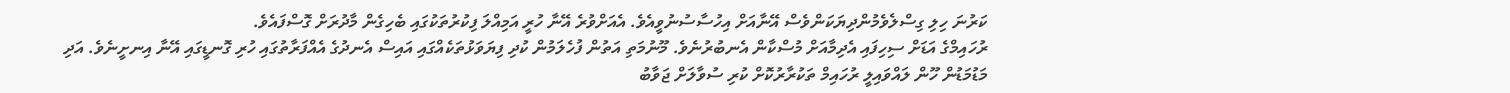ކަރުނަ ހިލި ގިސްލެވެމުންދިޔަކަންވެސް އޭނާއަށް އިހުސާސުނުވީއެވެ. އެއަށްވުރެ އޭނާ ހުރީ އަމިއްލަ ފިކުރުތަކުގައި ބެހިގެން މާދުރަށް ގޮސްފައެވެ.
ރުހައިމްގެ އަޑަށް ސިހިފައި އެދިމާއަށް މުސްކާން އެނބުރުނެވެ. މޫނުމަތި އަތުން ފުހެލަމުން ކުދި ފިޔަވަޅުތަކެއްގައި އައިސް އެނދުގެ އެއްފަރާތުގައި ހުރި ގޮނޑީގައި އޭނާ އިނށީނެވެ. އަދި މަޑުމަޑުން ހޫން ލައްވައިލީ ރުހައިމް ތަކުރާރުކޮށް ކުރި ސުވާލަށް ޖަވާބު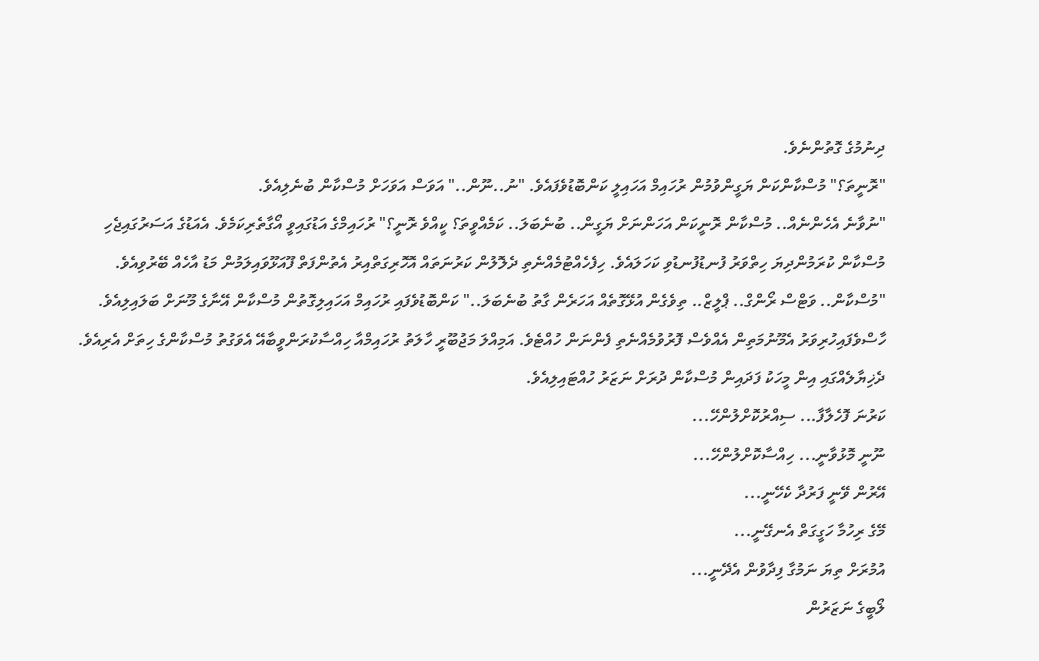ދިނުމުގެ ގޮތުންނެވެ.
"ރޮނީތަ؟" މުސްކާންކަން ޔަގީންވުމުން ރުހައިމް އަހައިލީ ކަންބޮޑުވެފައެވެ. "ނު..ނޫން.." އަވަސް އަވަހަށް މުސްކާން ބުނެލިއެވެ.
"ނުވާނެ އެހެންނެއް.. މުސްކާން ރޮނީކަން އަހަންނަށް ޔަގީން.. ބުނެބަލަ.. ކަމެއްވީތަ؟ ކީއްވެ ރޮނީ؟" ރުހައިމްގެ އަޑުގައިވީ އޯގާތެރިކަމެވެ. އެއަޑުގެ އަސަރުގައިޖެހި މުސްކާން ކުރަމުންދިޔަ ހިތްވަރު ފުނޑުފުނޑުވި ކަހަލައެވެ. ހިފެހެއްޓުމެއްނެތި ދެލޮލުން ކަރުނަތައް އޮހޮރިގަތްއިރު އެތުންފަތް ފޫއަޅޫވައިލަމުން މަޑު އާހެއް ބޭރުވިއެވެ.
"މުސްކާން.. ވަޓްސް ރޯންގް.. ޕްލީޒް.. ތިވެގެން އުޅޭގޮތެއް އަހަރެން ގާތު ބުނެބަލަ.." ކަންބޮޑުވެފައި ރުހައިމް އަހައިލިގޮތުން މުސްކާން އޭނާގެ މޫނަށް ބަލައިލިއެވެ. ހާސްވެފައިހުރިވަރު އެމޫނުމަތިން އެއްވެސް ފޮރުވުމެއްނެތި ފެންނަން ހުއްޓެވެ. އަމިއްލަ މަޖުބޫރީ ހާލަތު ރުހައިމްއާ ހިއްސާކުރަންވީބާއޭ އެވަގުތު މުސްކާންގެ ހިތަށް އެރިއެވެ. ދެޚިޔާލެއްގައި އިން މީހަކު ފަދައިން މުސްކާން ދުރަށް ނަޒަރު ހުއްޓައިލިއެވެ.
ކަރުނަ ފޮހެލާފާ... ސިއްރުކޮށްލުންހޭ...
ނޫނީ މޮޅުވާނީ... ހިއްސާކޮށްލުންހޭ...
އޭރުން ވޭނީ ފަރުދާ ކެހޭނީ...
މޭގެ ރިހުމާ ހަގީގަތް އެނގޭނީ...
އުމުރަށް ތިޔަ ނަމުގާ ފިދާވުން އެދޭނީ...
ލޯބީގެ ނަޒަރުން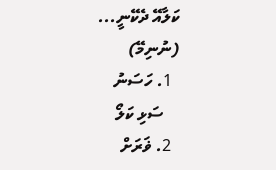ކަލާއޭ ދެކޭނީ...
(ނުނިމޭ)
  1. ހަސަނު
    ސަޅި ކަލޯ
  2. ޥަރަށް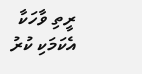ރީތި ވާހަކާ އެކަމަކި ކުރު